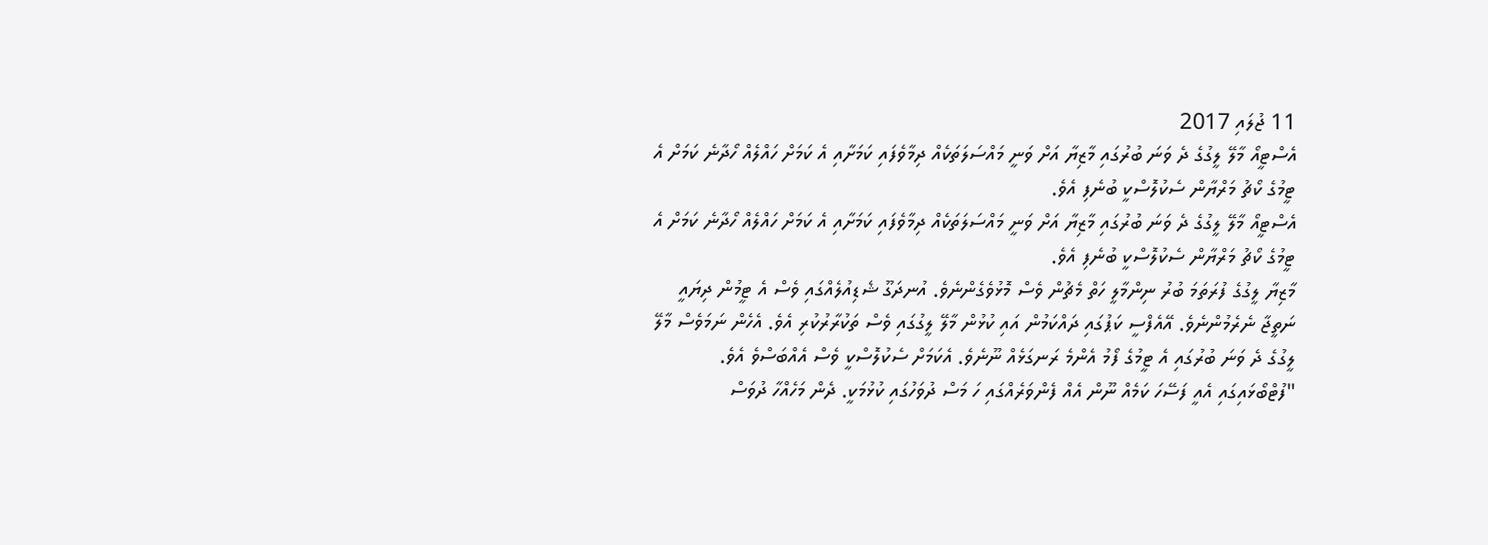11 ޖުލައި 2017
އެސްޓީއޯ މާލޭ ލީގުގެ ދެ ވަނަ ބުރުގައި މާޒިޔާ އަށް ވަނީ މައްސަލަތަކެއް ދިމާވެފައި ކަމަށާއި އެ ކަމަށް ހައްލެއް ހޯދާނެ ކަމަށް އެ ޓީމުގެ ކޯޗު މަރްޔާން ސެކުލޮސްކީ ބުނެފި އެވެ.
އެސްޓީއޯ މާލޭ ލީގުގެ ދެ ވަނަ ބުރުގައި މާޒިޔާ އަށް ވަނީ މައްސަލަތަކެއް ދިމާވެފައި ކަމަށާއި އެ ކަމަށް ހައްލެއް ހޯދާނެ ކަމަށް އެ ޓީމުގެ ކޯޗު މަރްޔާން ސެކުލޮސްކީ ބުނެފި އެވެ.
މާޒިޔާ ލީގުގެ ފުރަތަމަ ބުރު ނިންމާލީ ހަތް މެޗުން ވެސް މޮޅުވެގެންނެވެ. އުނދަގޫ ޝެޑިއުލެއްގައި ވެސް އެ ޓީމުން ދިޔައީ ނަތީޖާ ނެރެމުންނެވެ. އޭއެފްސީ ކަޕުގައި ދައްކަމުން އައި ކުޅުން މާލޭ ލީގުގައި ވެސް ތަކުރާރުކުރި އެވެ. އެހެން ނަމަވެސް މާލޭ ލީގުގެ ދެ ވަނަ ބުރުގައި އެ ޓީމުގެ ފޯމު އެންމެ ރަނގަޅެއް ނޫނެވެ. އެކަމަށް ސެކުލޮސްކީ ވެސް އެއްބަސްވެ އެވެ.
"ފުޓްބޯޅައިގައި އެއީ ފަސޭހަ ކަމެއް ނޫން އެއް ފެންވަރެއްގައި ހަ މަސް ދުވަހުގައި ކުޅުމަކީ. ދެން މަހެއްހާ ދުވަސް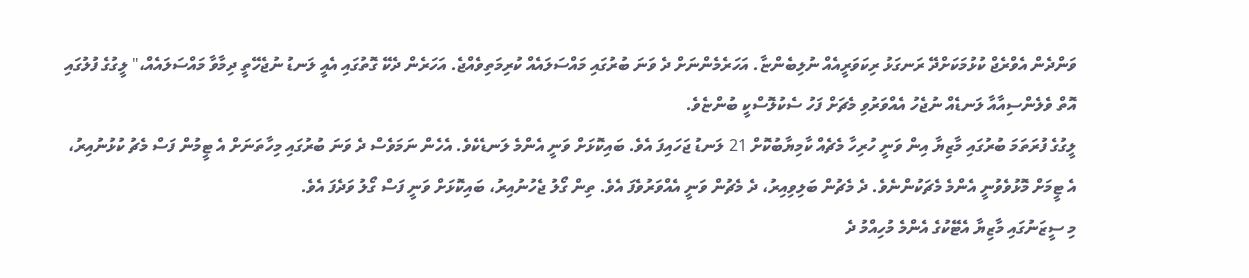ވަންދެން އެވްރެޖް ކުޅުމަކަށްދޭ ރަނގަޅު ރިކަވަރީއެއް ނުލިބެންޏާ. އަހަރެމެންނަށް ދެ ވަނަ ބުރުގައި މައްސަލައެއް ކުރިމަތިވެއްޖެ. އަހަރެން ދެކޭ ގޮތުގައި އެއީ ލަނޑު ނުޖެހޭތީ ދިމާވާ މައްސަލައެއް،" ލީގުގެ ފުލުގައި އޮތް ވެލެންސިއާއާ ލަނޑެއް ނުޖެހު އެއްވަރުވި މެޗަށް ފަހު ސެކުލޮސްކީ ބުންޏެވެ.
ލީގުގެ ފުރަތަމަ ބުރުގައި މާޒިޔާ އިން ވަނީ ހުރިހާ މެޗެއް ކާމިޔާބުކޮށް 21 ލަނޑު ޖަހައިފަ އެވެ. ބައިކޮޅަށް ވަނީ އެންމެ ލަނޑެކެވެ. އެހެން ނަމަވެސް ދެ ވަނަ ބުރުގައި މިހާތަނަށް އެ ޓީމުން ފަސް މެޗު ކުޅުނުއިރު، އެ ޓީމަށް މޮޅުވެވުނީ އެންމެ މެޗަކުންނެވެ. ދެ މެޗުން ބަލިވިއިރު، ދެ މެޗުން ވަނީ އެއްވަރުވެފަ އެވެ. ތިން ގޯލު ޖެހުނުއިރު، ބައިކޮޅަށް ވަނީ ފަސް ގޯލު ވަދެފަ އެވެ.
މި ސީޒަނުގައި މާޒިޔާ އެޓޭކުގެ އެންމެ މުހިއްމު ދެ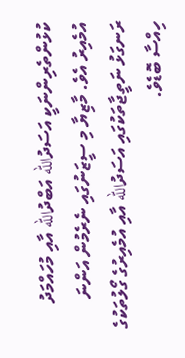ކުޅުންތެރިންނަކީ އަސަދުالله އަބްދުالله އާއި މުހައްމަދު އުމެއިރު އެވެ. މާޒިޔާ މި ސީޒަނުގައި ނެރެމުން އަންނަ ރަނގަޅު ނަތީޖާތަކުގައި އަސަދުالله އާއި އުމެއިރުގެ ގޯލުތަކުގެ ހިއްސާ ބޮޑެވެ.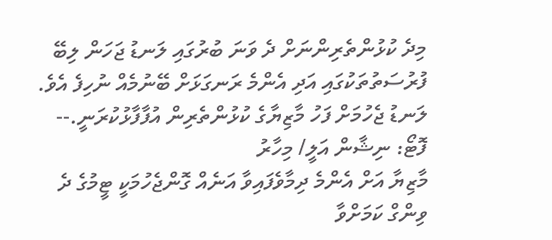މިދެ ކުޅުންތެރިންނަށް ދެ ވަނަ ބުރުގައި ލަނޑު ޖަހަން ލިބޭ ފުރުސަތުތަކުގައި އަދި އެންމެ ރަނގަޅަށް ބޭނުމެއް ނުހިފެ އެވެ.
ލަނޑު ޖެހުމަށް ފަހު މާޒިޔާގެ ކުޅުންތެރިން އުފާފާޅުކުރަނީ.-- ފޮޓޯ: ނިޝާން އަލީ/ މިހާރު
މާޒިޔާ އަށް އެންމެ ދިމާވެފައިވާ އަނެއް ގޮންޖެހުމަކީ ޓީމުގެ ދެ ވިންގް ކަމަށްވާ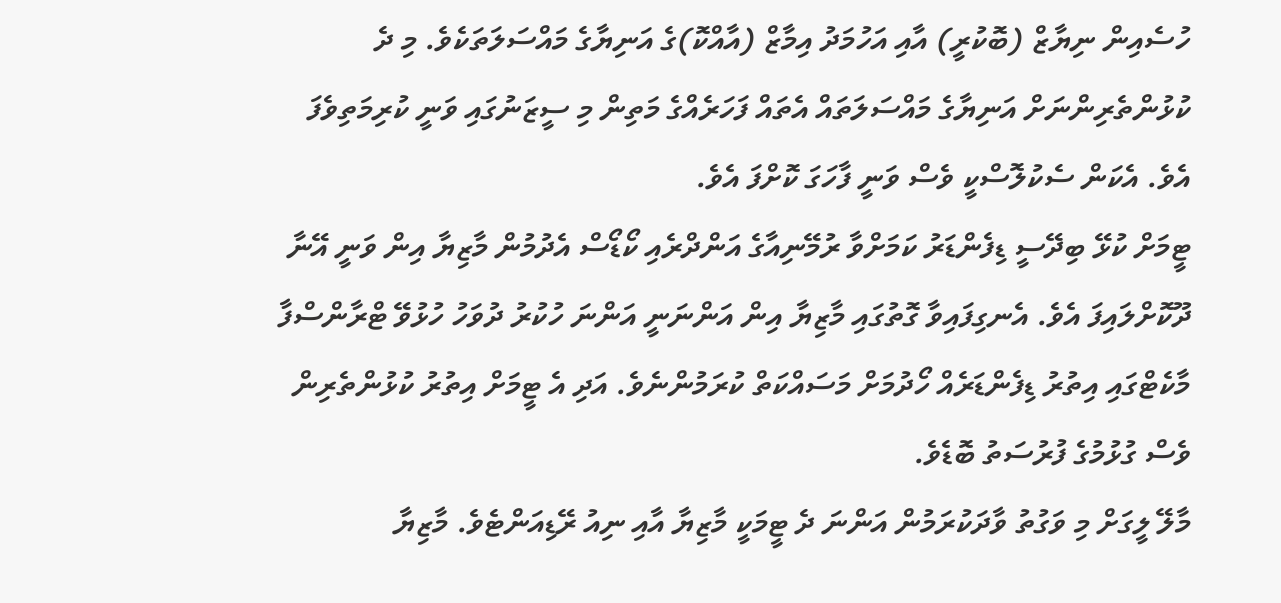ހުސެއިން ނިޔާޒް (ބޮކުރީ) އާއި އަހުމަދު އިމާޒް (އާއްކޮ)ގެ އަނިޔާގެ މައްސަލަތަކެވެ. މި ދެ ކުޅުންތެރިންނަށް އަނިޔާގެ މައްސަލަތައް އެތައް ފަހަރެއްގެ މަތިން މި ސީޒަނުގައި ވަނީ ކުރިމަތިވެފަ އެވެ. އެކަން ސެކުލޮސްކީ ވެސް ވަނީ ފާހަގަ ކޮށްފަ އެވެ.
ޓީމަށް ކުޅޭ ބިދޭސީ ޑިފެންޑަރު ކަމަށްވާ ރުމޭނިއާގެ އަންދްރެއި ކޯޑޯސް އެދުމުން މާޒިޔާ އިން ވަނީ އޭނާ ދޫކޮށްލައިފަ އެވެ. އެނގިފައިވާ ގޮތުގައި މާޒިޔާ އިން އަންނަނީ އަންނަ ހުކުރު ދުވަހު ހުޅުވޭ ޓްރާންސްފާ މާކެޓްގައި އިތުރު ޑިފެންޑަރެއް ހޯދުމަށް މަސައްކަތް ކުރަމުންނެވެ. އަދި އެ ޓީމަށް އިތުރު ކުޅުންތެރިން ވެސް ގުޅުމުގެ ފުރުސަތު ބޮޑެވެ.
މާލޭ ލީގަށް މި ވަގުތު ވާދަކުރަމުން އަންނަ ދެ ޓީމަކީ މާޒިޔާ އާއި ނިއު ރޭޑިއަންޓެވެ. މާޒިޔާ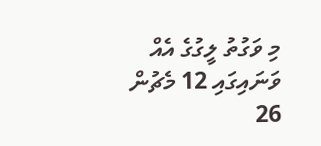މި ވަގުތު ލީގުގެ އެއް ވަނައިގައި 12 މެޗުން 26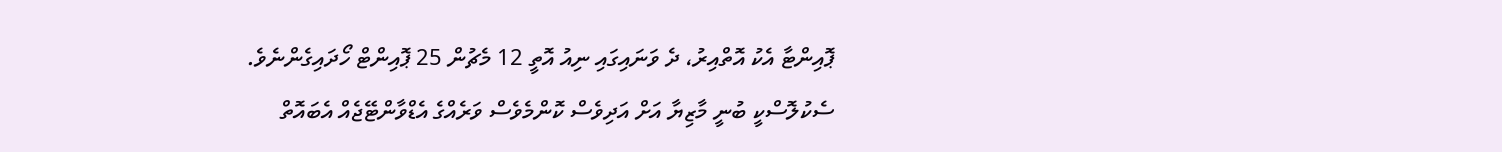ޕޮއިންޓާ އެކު އޮތްއިރު، ދެ ވަނައިގައި ނިއު އޮތީ 12 މެޗުން 25 ޕޮއިންޓް ހޯދައިގެންނެވެ. ސެކުލޮސްކީ ބުނީ މާޒިޔާ އަށް އަދިވެސް ކޮންމެވެސް ވަރެއްގެ އެޑްވާންޓޭޖެއް އެބައޮތް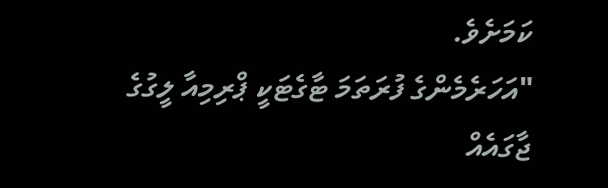ކަމަށެވެ.
"އަހަރެމެންގެ ފުރަތަމަ ޓާގެޓަކީ ޕްރިމިއާ ލީގުގެ ޖާގައެއް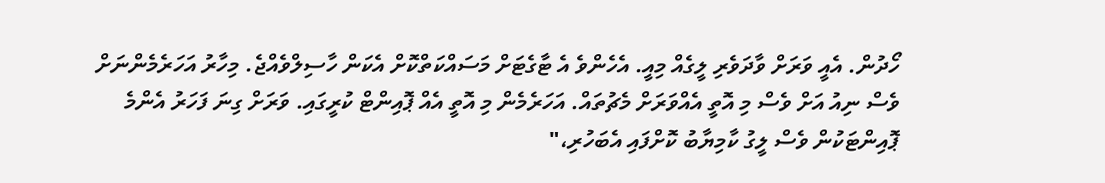ހޯދުން. އެއީ ވަރަށް ވާދަވެރި ލީގެއް މިއީ. އެހެންވެ އެ ޓާގެޓަށް މަސައްކަތްކޮށް އެކަން ހާސިލްވެއްޖެ. މިހާރު އަހަރެމެންނަށް ވެސް ނިއު އަށް ވެސް މި އޮތީ އެއްވަރަށް މެޗުތައް. އަހަރެމެން މި އޮތީ އެއް ޕޮއިންޓް ކުރީގައި. ވަރަށް ގިނަ ފަހަރު އެންމެ ޕޮއިންޓަކުން ވެސް ލީގު ކާމިޔާބު ކޮށްފައި އެބަހުރި،"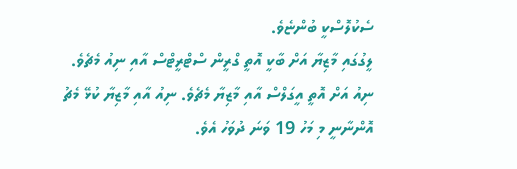ސެކުލޮސްކީ ބުންޏެވެ.
ލީގުގައި މާޒިޔާ އަށް ބާކީ އޮތީ ގްރީން ސްޓްރީޓްސް އާއި ނިއު މެޗެވެ. ނިއު އަށް އޮތީ އީގަލްސް އާއި މާޒިޔާ މެޗެވެ. ނިއު އާއި މާޒިޔާ ކުޅޭ މެޗު އޮންނާނީ މި މަހު 19 ވަނަ ދުވަހު އެވެ.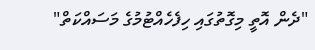"ދެން އޮތީ މިގޮތުގައި ހިފެހެއްޓުމުގެ މަސައްކަތް"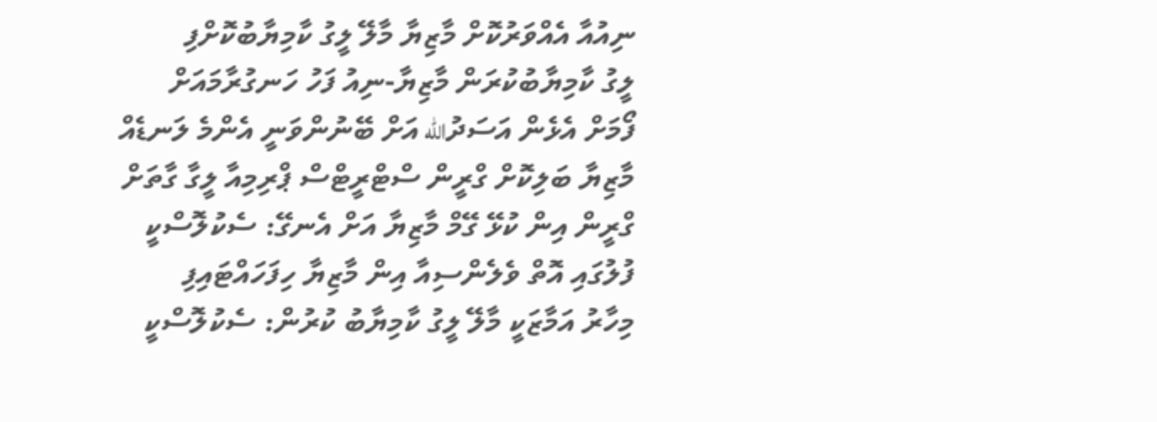ނިއުއާ އެއްވަރުކޮށް މާޒިޔާ މާލޭ ލީގު ކާމިޔާބުކޮށްފި
ލީގު ކާމިޔާބުކުރަން މާޒިޔާ-ނިއު ފަހު ހަނގުރާމައަށް
ފޯމަށް އެޅެން އަސަދުالله އަށް ބޭނުންވަނީ އެންމެ ލަނޑެއް
މާޒިޔާ ބަލިކޮށް ގްރީން ސްޓްރީޓްސް ޕްރިމިއާ ލީގާ ގާތަށް
ގްރީން އިން ކުޅޭ ގޭމް މާޒިޔާ އަށް އެނގޭ: ސެކުލޮސްކީ
ފުލުގައި އޮތް ވެލެންސިއާ އިން މާޒިޔާ ހިފަހައްޓައިފި
މިހާރު އަމާޒަކީ މާލޭ ލީގު ކާމިޔާބު ކުރުން: ސެކުލޮސްކީ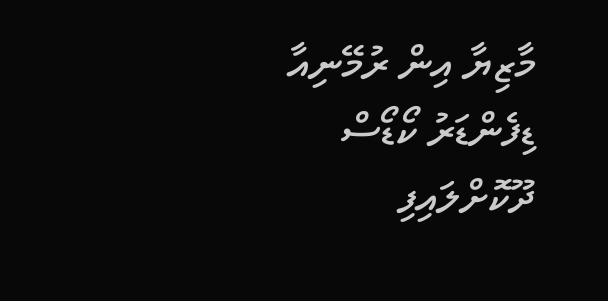މާޒިޔާ އިން ރުމޭނިއާ ޑިފެންޑަރު ކޯޑޯސް ދޫކޮށްލައިފި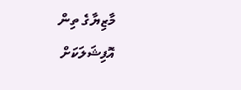މާޒިޔާގެ ތިން އޮފިޝަލަކަށް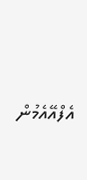އެފްއޭއެމުން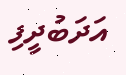އަދަބުދީފި